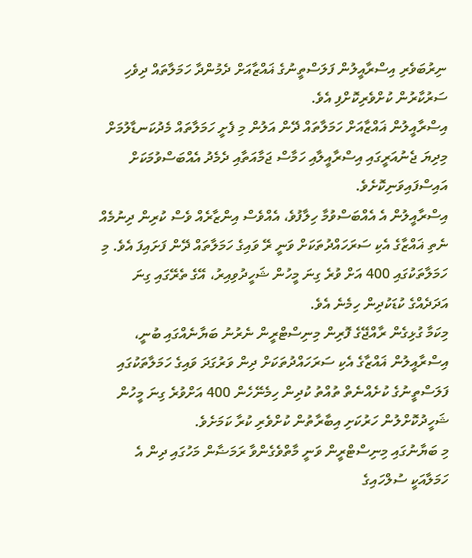ނިރުބަވެރި އިސްރާއީލުން ފަލަސްތީނުގެ ޣައްޒާއަށް ދެމުންދާ ހަމަލާތައް ދިވެހި ސަރުކާރުން ކުށްވެރިކޮށްފި އެވެ.
އިސްރާއީލުން ޣައްޒާއަށް ހަމަލާތައް ދޭން އަލުން މި ފެށީ ހަމަލާތައް މެދުކަނޑާލުމަށް މިދިޔަ ޖެނުއަރީގައި އިސްރާއީލާއި ހަމާސް ޖަމާއަތާއި ދެމެދު އެއްބަސްވުމަކަށް އައިސްފައިވަނިކޮށެވެ.
އިސްރާއީލުން އެ އެއްބަސްވުމާ ހިލާފުވެ، އެއްވެސް އިންޒާރެއް ވެސް ކުރިން ދިނުމެއް ނެތި ޣައްޒާގެ އެކި ސަރަހައްދުތަކަށް ވަނީ ރޭ ވައިގެ ހަމަލާތައް ދޭން ފަށައިފަ އެވެ. މި ހަމަލާތަކުގައި 400 އަށް ވުރެ ގިނަ މީހުން ޝަހީދުވިއިރު، އޭގެ ތެރޭގައި ގިނަ އަދަދެއްގެ ކުޑަކުދިން ހިމެނެ އެވެ.
މިކަމާ ގުޅިގެން ރާއްޖޭގެ ފޮރިން މިނިސްޓްރީން ނެރުނު ބަޔާނެއްގައި ބުނީ، އިސްރާއީލުން ޣައްޒާގެ އެކި ސަރަހައްދުތަކަށް ދިން ވަރުގަދަ ވައިގެ ހަމަލާތަކުގައި ފަލަސްތީނުގެ ކުށެއްނެތް ތުއްތު ކުދިން ހިމެނޭހެން 400 އަށްވުރެ ގިނަ މީހުން ޝަހީދުކޮށްލުން ހަރުކަށި އިބާރާތުން ކުށްވެރި ކުރާ ކަމަށެވެ.
މި ބަޔާނުގައި މިނިސްޓްރީން ވަނީ މާތްވެގެންވާ ރަމަޟާން މަހުގައި ދިން އެ ހަމަލާއަކީ ސުލްހައިގެ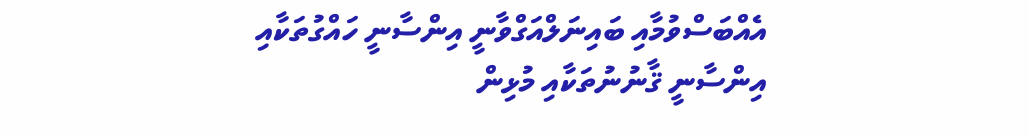އެއްބަސްވުމާއި ބައިނަލްއަގްވާނީ އިންސާނީ ހައްގުތަކާއި އިންސާނީ ޤާނުނުތަކާއި މުޅިން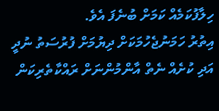ހިލާފުކަމެއް ކަމަށް ބުނެފަ އެވެ.
އިތުރު ހަމަނުޖެހުމަކަށް ދިޔުމަށް ފުރުސަތު ނުދީ އަދި ކުށެއް ނެތް އާންމުންނަށް ރައްކާތެރިކަން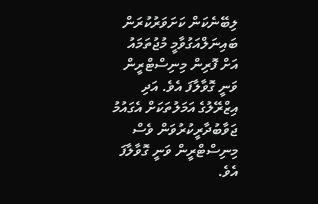ލިބޭނެކަން ކަށަވަރުކުރަން ބައިނަލްއަގުވާމީ މުޖުތަމައު އަށް ފޮރިން މިނިސްޓްރީން ވަނީ ގޮވާލާފަ އެވެ. އަދި އިޒްރޭލުގެ އަމަލުތަކަށް އެގައުމު ޖަވާބުދާރީކުރުވަން ވެސް މިނިސްޓްރީން ވަނީ ގޮވާލާފަ އެވެ.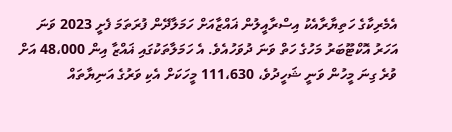އެމެރިކާގެ ހަތިޔާރާއެކު އިސްރާއީލުން ޣައްޒާއަށް ހަމަލާދޭން ފުރަތަމަ ފެށީ 2023 ވަނަ އަހަރު އޮކްޓޫބަރު މަހުގެ ހަތް ވަނަ ދުވަހުއެވެ. އެ ހަމަލާތަކުގައި ޣައްޒާ އިން 48،000 އަށް ވުރެ ގިނަ މީހުން ވަނީ ޝަހީދުވެ، 111،630 މީހަކަށް އެކި ވަރުގެ އަނިޔާތައް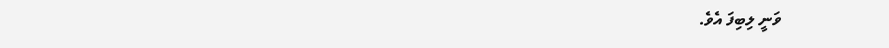ވަނީ ލިބިފަ އެވެ.